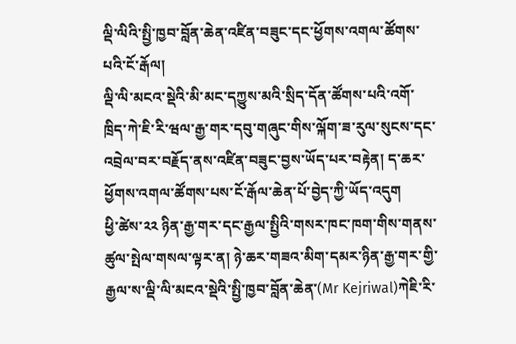ལྡི་ལིའི་སྤྱི་ཁྱབ་བློན་ཆེན་འཛིན་བཟུང་དང་ཕྱོགས་འགལ་ཚོགས་པའི་ངོ་རྒོལ།
ལྡི་ལི་མངའ་སྡེའི་མི་མང་དཀྱུས་མའི་སྲིད་དོན་ཚོགས་པའི་འགོ་ཁྲིད་ཀེ་ཇི་རི་ཝལ་རྒྱ་གར་དབུ་གཞུང་གིས་ལྐོག་ཟ་རུལ་སུངས་དང་འབྲེལ་བར་བརྗོད་ནས་འཛིན་བཟུང་བྱས་ཡོད་པར་བརྟེན། ད་ཆར་ཕྱོགས་འགལ་ཚོགས་པས་ངོ་རྒོལ་ཆེན་པོ་བྱེད་ཀྱི་ཡོད་འདུག
ཕྱི་ཚེས་༢༢ ཉིན་རྒྱ་གར་དང་རྒྱལ་སྤྱིའི་གསར་ཁང་ཁག་གིས་གནས་ཚུལ་སྤེལ་གསལ་ལྟར་ན། ཉེ་ཆར་གཟའ་མིག་དམར་ཉིན་རྒྱ་གར་གྱི་རྒྱལ་ས་ལྡི་ལི་མངའ་སྡེའི་སྤྱི་ཁྱབ་བློན་ཆེན་(Mr Kejriwal)ཀེཇི་རི་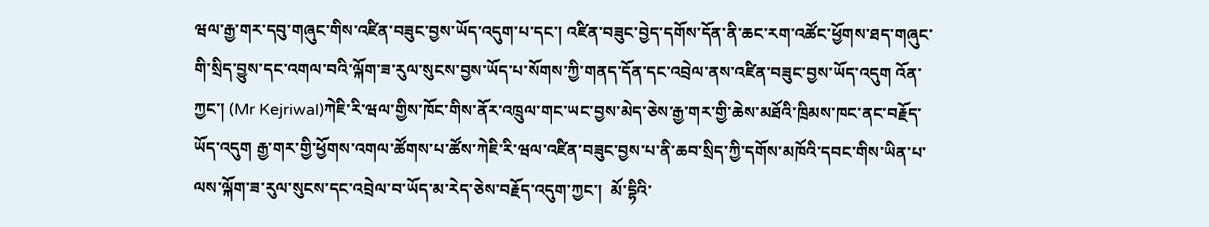ཝལ་རྒྱ་གར་དབུ་གཞུང་གིས་འཛིན་བཟུང་བྱས་ཡོད་འདུག་པ་དང་། འཛིན་བཟུང་བྱེད་དགོས་དོན་ནི་ཆང་རག་འཚོང་ཕྱོགས་ཐད་གཞུང་གི་སྲིད་བྱུས་དང་འགལ་བའི་ལྐོག་ཟ་རུལ་སུངས་བྱས་ཡོད་པ་སོགས་ཀྱི་གནད་དོན་དང་འབྲེལ་ནས་འཛིན་བཟུང་བྱས་ཡོད་འདུག འོན་ཀྱང་། (Mr Kejriwal)ཀེཇི་རི་ཝལ་གྱིས་ཁོང་གིས་ནོར་འཁྲུལ་གང་ཡང་བྱས་མེད་ཅེས་རྒྱ་གར་གྱི་ཆེས་མཐོའི་ཁྲིམས་ཁང་ནང་བརྗོད་ཡོད་འདུག རྒྱ་གར་གྱི་ཕྱོགས་འགལ་ཚོགས་པ་ཚོས་ཀེཇི་རི་ཝལ་འཛིན་བཟུང་བྱས་པ་ནི་ཆབ་སྲིད་ཀྱི་དགོས་མཁོའི་དབང་གིས་ཡིན་པ་ལས་ལྐོག་ཟ་རུལ་སུངས་དང་འབྲེལ་བ་ཡོད་མ་རེད་ཅེས་བརྗོད་འདུག་ཀྱང་།  མོ་དྷིའི་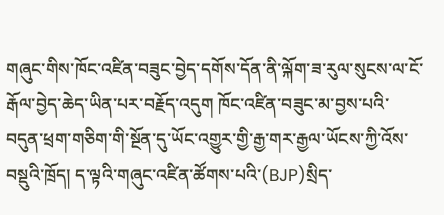གཞུང་གིས་ཁོང་འཛིན་བཟུང་བྱེད་དགོས་དོན་ནི་ལྐོག་ཟ་རུལ་སུངས་ལ་ངོ་རྒོལ་བྱེད་ཆེད་ཡིན་པར་བརྗོད་འདུག ཁོང་འཛིན་བཟུང་མ་བྱས་པའི་བདུན་ཕྲག་གཅིག་གི་སྔོན་དུ་ཡོང་འགྱུར་གྱི་རྒྱ་གར་རྒྱལ་ཡོངས་ཀྱི་འོས་བསྡུའི་ཁྲོད། ད་ལྟའི་གཞུང་འཛིན་ཚོགས་པའི་(BJP)སྲིད་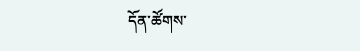དོན་ཚོགས་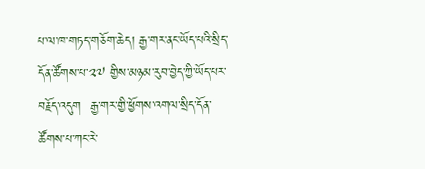པ་ལ་ཁ་གཏད་གཅོག་ཆེད། རྒྱ་གར་ནང་ཡོད་པའི་སྲིད་དོན་ཚོགས་པ་༢༧ གྱིས་མཉམ་རུབ་བྱེད་ཀྱི་ཡོད་པར་བརྗོད་འདུག  རྒྱ་གར་གྱི་ཕྱོགས་འགལ་སྲིད་དོན་ཚོགས་པ་ཀང་རེ་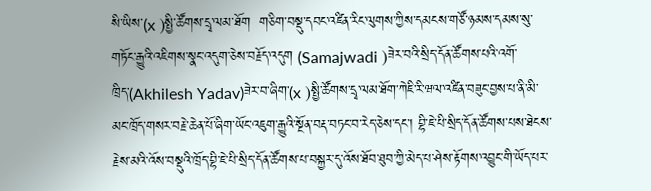སི་ཡིས་(x )སྤྱི་ཚོགས་དྲྭ་ལམ་ཐོག  གཅིག་བསྡུ་དབང་འཛིན་རིང་ལུགས་ཀྱིས་དམངས་གཙོ་ཉམས་དམས་སུ་གཏོང་རྒྱུའི་འཇིགས་སྣང་འདུག་ཅེས་བརྗོད་འདུག (Samajwadi )ཟེར་བའི་སྲིད་དོན་ཚོགས་པའི་འགོ་ཁྲིད་(Akhilesh Yadav)ཟེར་བ་ཞིག་(x )སྤྱི་ཚོགས་དྲྭ་ལམ་ཐོག་ཀེཇི་རི་ཝལ་འཛིན་བཟུང་བྱས་པ་ནི་མི་མང་ཁྲོད་གསར་བརྗེ་ཆེན་པོ་ཞིག་ཡོང་འཇུག་རྒྱུའི་སྔོན་བརྡ་བཏང་བ་རེད་ཅེས་དང་། བྷི་ཇེ་པི་སྲིད་དོན་ཚོགས་པས་ཐེངས་རྗེས་མའི་འོས་བསྡུའི་ཁྲོད་བྷི་ཇེ་པི་སྲིད་དོན་ཚོགས་པ་བསྐྱར་དུ་འོས་ཐོབ་ཐུབ་ཀྱི་མེད་པ་ཤེས་རྟོགས་འབྱུང་གི་ཡོད་པར་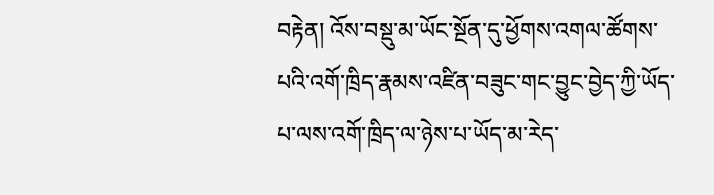བརྟེན། འོས་བསྡུ་མ་ཡོང་སྔོན་དུ་ཕྱོགས་འགལ་ཚོགས་པའི་འགོ་ཁྲིད་རྣམས་འཛིན་བཟུང་གང་བྱུང་བྱེད་ཀྱི་ཡོད་པ་ལས་འགོ་ཁྲིད་ལ་ཉེས་པ་ཡོད་མ་རེད་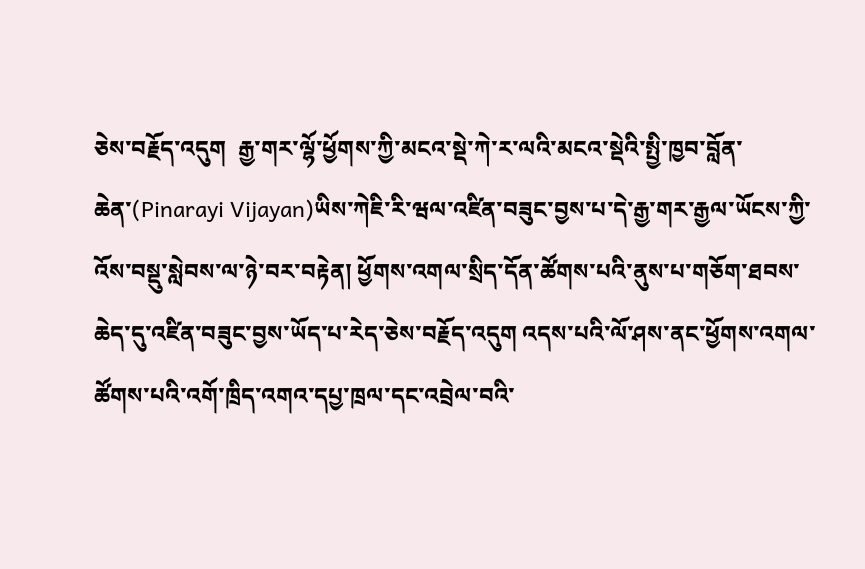ཅེས་བརྗོད་འདུག  རྒྱ་གར་ལྷོ་ཕྱོགས་ཀྱི་མངའ་སྡེ་ཀེ་ར་ལའི་མངའ་སྡེའི་སྤྱི་ཁྱབ་བློན་ཆེན་(Pinarayi Vijayan)ཡིས་ཀེཇི་རི་ཝལ་འཛིན་བཟུང་བྱས་པ་དེ་རྒྱ་གར་རྒྱལ་ཡོངས་ཀྱི་འོས་བསྡུ་སླེབས་ལ་ཉེ་བར་བརྟེན། ཕྱོགས་འགལ་སྲིད་དོན་ཚོགས་པའི་ནུས་པ་གཅོག་ཐབས་ཆེད་དུ་འཛིན་བཟུང་བྱས་ཡོད་པ་རེད་ཅེས་བརྗོད་འདུག འདས་པའི་ལོ་ཤས་ནང་ཕྱོགས་འགལ་ཚོགས་པའི་འགོ་ཁྲིད་འགའ་དཔྱ་ཁྲལ་དང་འབྲེལ་བའི་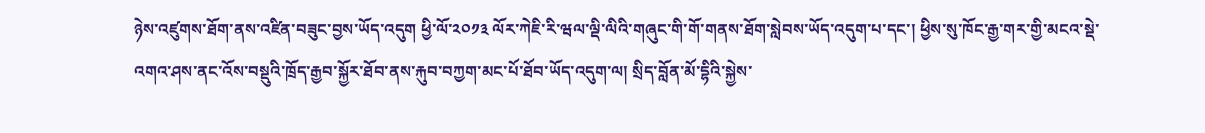ཉེས་འཛུགས་ཐོག་ནས་འཛིན་བཟུང་བྱས་ཡོད་འདུག ཕྱི་ལོ་༢༠༡༣ ལོར་ཀེཇི་རི་ཝལ་ལྡི་ལིའི་གཞུང་གི་གོ་གནས་ཐོག་སླེབས་ཡོད་འདུག་པ་དང་། ཕྱིས་སུ་ཁོང་རྒྱ་གར་གྱི་མངའ་སྡེ་འགའ་ཤས་ནང་འོས་བསྡུའི་ཁྲོད་རྒྱབ་སྐྱོར་ཐོབ་ནས་རྐུབ་བཀྱག་མང་པོ་ཐོབ་ཡོད་འདུག་ལ། སྲིད་བློན་མོ་དྷིའི་སྐྱེས་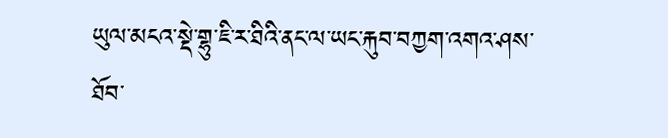ཡུལ་མངའ་སྡེ་གྷུ་ཇི་ར་ཐིའི་ནང་ལ་ཡང་རྐུབ་བཀྱག་འགའ་ཤས་ཐོབ་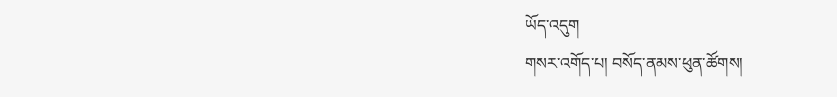ཡོད་འདུག
གསར་འགོད་པ། བསོད་ནམས་ཕུན་ཚོགས།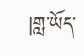|གླ་ཡོད་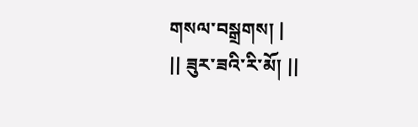གསལ་བསྒྲགས། |
|| ཟུར་ཟའི་རི་མོ། ||